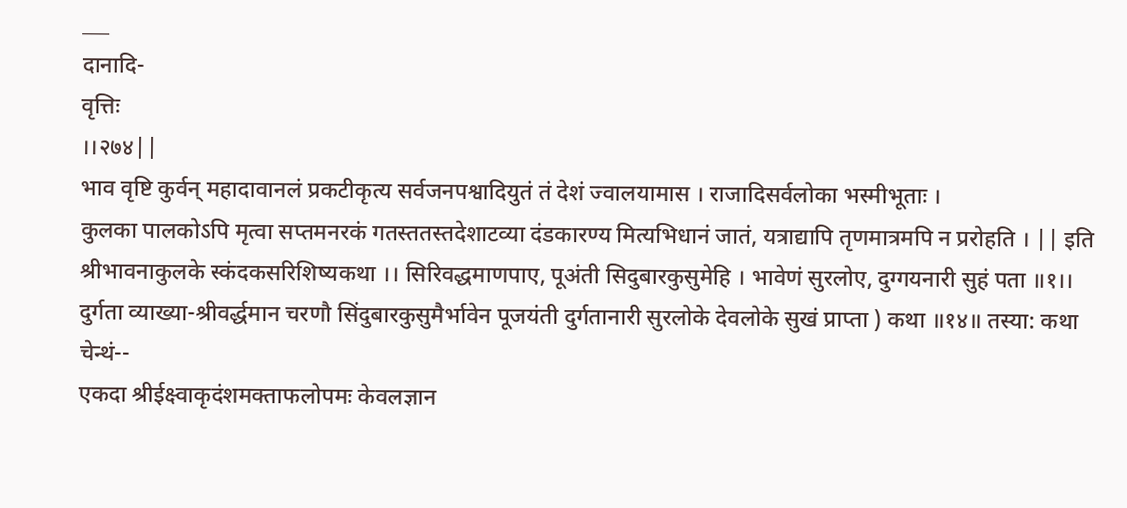___
दानादि-
वृत्तिः
।।२७४||
भाव वृष्टि कुर्वन् महादावानलं प्रकटीकृत्य सर्वजनपश्वादियुतं तं देशं ज्वालयामास । राजादिसर्वलोका भस्मीभूताः ।
कुलका पालकोऽपि मृत्वा सप्तमनरकं गतस्ततस्तदेशाटव्या दंडकारण्य मित्यभिधानं जातं, यत्राद्यापि तृणमात्रमपि न प्ररोहति । || इति श्रीभावनाकुलके स्कंदकसरिशिष्यकथा ।। सिरिवद्धमाणपाए, पूअंती सिदुबारकुसुमेहि । भावेणं सुरलोए, दुग्गयनारी सुहं पता ॥१।।
दुर्गता व्याख्या-श्रीवर्द्धमान चरणौ सिंदुबारकुसुमैर्भावेन पूजयंती दुर्गतानारी सुरलोके देवलोके सुखं प्राप्ता ) कथा ॥१४॥ तस्या: कथा चेन्थं--
एकदा श्रीईक्ष्वाकृदंशमक्ताफलोपमः केवलज्ञान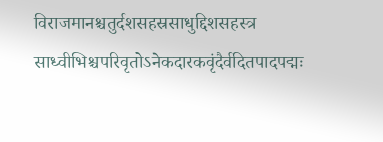विराजमानश्चतुर्दशसहस्रसाधुद्दिशसहस्त्र साध्वीभिश्चपरिवृतोऽनेकदारकवृंदैर्वदितपादपद्मः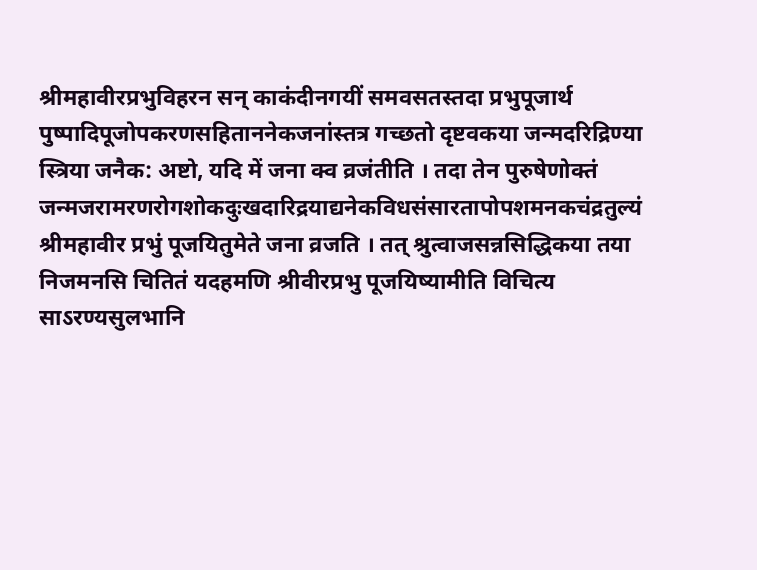श्रीमहावीरप्रभुविहरन सन् काकंदीनगयीं समवसतस्तदा प्रभुपूजार्थ पुष्पादिपूजोपकरणसहिताननेकजनांस्तत्र गच्छतो दृष्टवकया जन्मदरिद्रिण्या स्त्रिया जनैक: अष्टो, यदि में जना क्व व्रजंतीति । तदा तेन पुरुषेणोक्तं जन्मजरामरणरोगशोकदुःखदारिद्रयाद्यनेकविधसंसारतापोपशमनकचंद्रतुल्यं श्रीमहावीर प्रभुं पूजयितुमेते जना व्रजति । तत् श्रुत्वाजसन्नसिद्धिकया तया निजमनसि चितितं यदहमणि श्रीवीरप्रभु पूजयिष्यामीति विचित्य साऽरण्यसुलभानि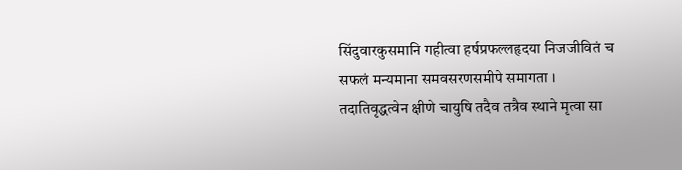सिंदुवारकुसमानि गहीत्वा हर्षप्रफल्लहृदया निजजीवितं च सफलं मन्यमाना समवसरणसमीपे समागता ।
तदातिवृद्धत्वेन क्षीणे चायुषि तदैव तत्रैव स्थाने मृत्वा सा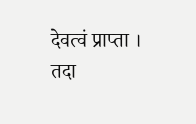देवत्वं प्राप्ता । तदा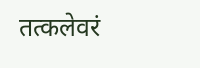तत्कलेवरं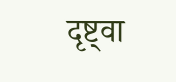दृष्ट्वा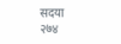सदया
२७४